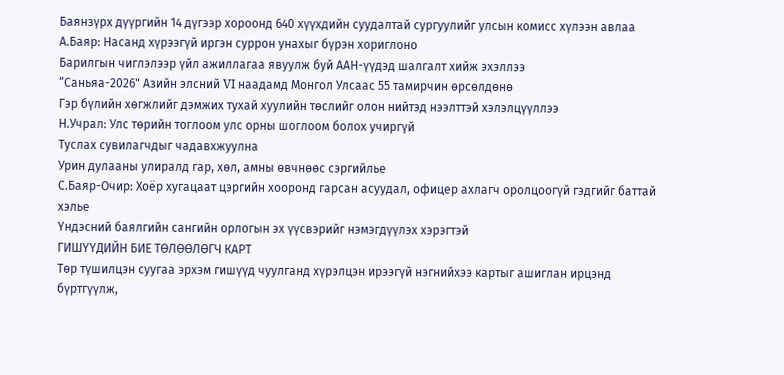Баянзүрх дүүргийн 14 дүгээр хороонд 640 хүүхдийн суудалтай сургуулийг улсын комисс хүлээн авлаа
А.Баяр: Насанд хүрээгүй иргэн суррон унахыг бүрэн хориглоно
Барилгын чиглэлээр үйл ажиллагаа явуулж буй ААН-үүдэд шалгалт хийж эхэллээ
“Саньяа-2026" Азийн элсний VI наадамд Монгол Улсаас 55 тамирчин өрсөлдөнө
Гэр бүлийн хөгжлийг дэмжих тухай хуулийн төслийг олон нийтэд нээлттэй хэлэлцүүллээ
Н.Учрал: Улс төрийн тоглоом улс орны шоглоом болох учиргүй
Туслах сувилагчдыг чадавхжуулна
Урин дулааны улиралд гар, хөл, амны өвчнөөс сэргийлье
С.Баяр-Очир: Хоёр хугацаат цэргийн хооронд гарсан асуудал, офицер ахлагч оролцоогүй гэдгийг баттай хэлье
Үндэсний баялгийн сангийн орлогын эх үүсвэрийг нэмэгдүүлэх хэрэгтэй
ГИШҮҮДИЙН БИЕ ТӨЛӨӨЛӨГЧ КАРТ
Төр түшилцэн суугаа эрхэм гишүүд чуулганд хүрэлцэн ирээгүй нэгнийхээ картыг ашиглан ирцэнд бүртгүүлж,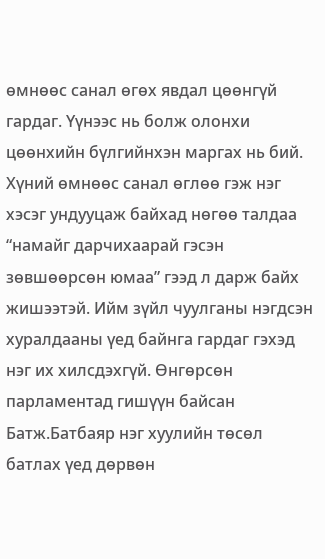өмнөөс санал өгөх явдал цөөнгүй гардаг. Үүнээс нь болж олонхи цөөнхийн бүлгийнхэн маргах нь бий. Хүний өмнөөс санал өглөө гэж нэг хэсэг ундууцаж байхад нөгөө талдаа “намайг дарчихаарай гэсэн зөвшөөрсөн юмаа” гээд л дарж байх жишээтэй. Ийм зүйл чуулганы нэгдсэн хуралдааны үед байнга гардаг гэхэд нэг их хилсдэхгүй. Өнгөрсөн парламентад гишүүн байсан Батж.Батбаяр нэг хуулийн төсөл батлах үед дөрвөн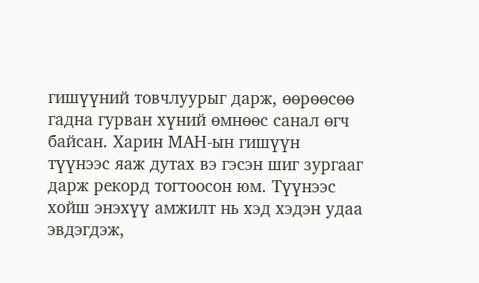гишүүний товчлуурыг дарж, өөрөөсөө гадна гурван хүний өмнөөс санал өгч байсан. Харин МАН-ын гишүүн түүнээс яаж дутах вэ гэсэн шиг зургааг дарж рекорд тогтоосон юм. Түүнээс хойш энэхүү амжилт нь хэд хэдэн удаа эвдэгдэж,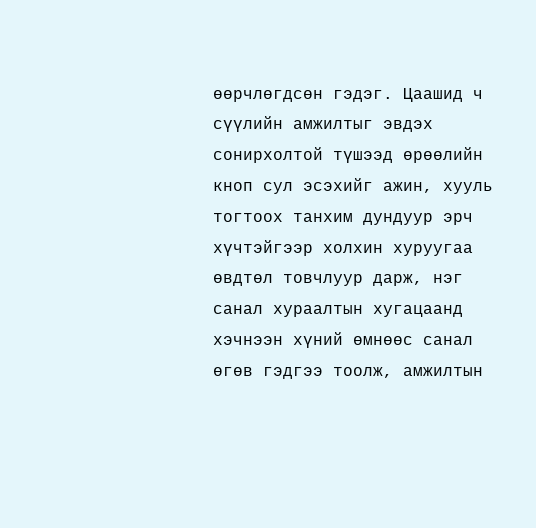өөрчлөгдсөн гэдэг. Цаашид ч сүүлийн амжилтыг эвдэх сонирхолтой түшээд өрөөлийн кноп сул эсэхийг ажин, хууль тогтоох танхим дундуур эрч хүчтэйгээр холхин хуруугаа өвдтөл товчлуур дарж, нэг санал хураалтын хугацаанд хэчнээн хүний өмнөөс санал өгөв гэдгээ тоолж, амжилтын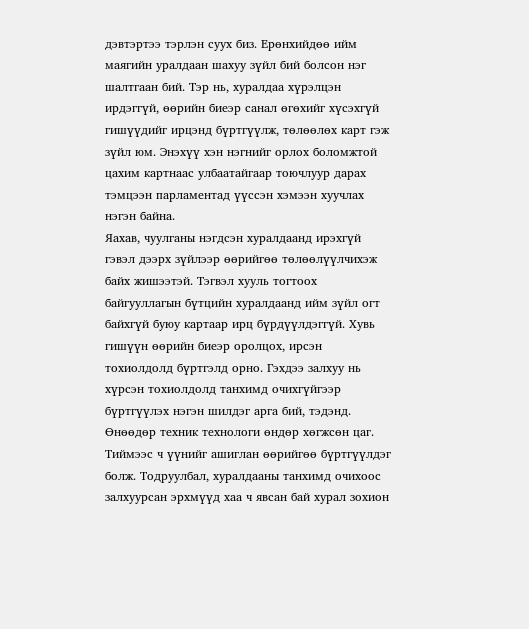дэвтэртээ тэрлэн суух биз. Ерөнхийдөө ийм маягийн уралдаан шахуу зүйл бий болсон нэг шалтгаан бий. Тэр нь, хуралдаа хүрэлцэн ирдэггүй, өөрийн биеэр санал өгөхийг хүсэхгүй гишүүдийг ирцэнд бүртгүүлж, төлөөлөх карт гэж зүйл юм. Энэхүү хэн нэгнийг орлох боломжтой цахим картнаас улбаатайгаар тоючлуур дарах тэмцээн парламентад үүссэн хэмээн хуучлах нэгэн байна.
Яахав, чуулганы нэгдсэн хуралдаанд ирэхгүй гэвэл дээрх зүйлээр өөрийгөө төлөөлүүлчихэж байх жишээтэй. Тэгвэл хууль тогтоох байгууллагын бүтцийн хуралдаанд ийм зүйл огт байхгүй буюу картаар ирц бүрдүүлдэггүй. Хувь гишүүн өөрийн биеэр оролцох, ирсэн тохиолдолд бүртгэлд орно. Гэхдээ залхуу нь хүрсэн тохиолдолд танхимд очихгүйгээр бүртгүүлэх нэгэн шилдэг арга бий, тэдэнд. Өнөөдөр техник технологи өндөр хөгжсөн цаг. Тиймээс ч үүнийг ашиглан өөрийгөө бүртгүүлдэг болж. Тодруулбал, хуралдааны танхимд очихоос залхуурсан эрхмүүд хаа ч явсан бай хурал зохион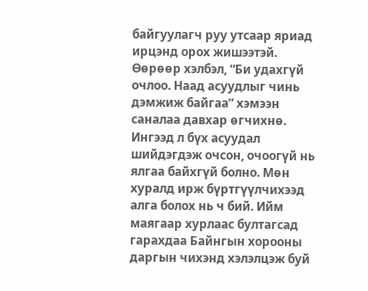байгуулагч руу утсаар яриад ирцэнд орох жишээтэй. Өөрөөр хэлбэл, “Би удахгүй очлоо. Наад асуудлыг чинь дэмжиж байгаа” хэмээн саналаа давхар өгчихнө. Ингээд л бүх асуудал шийдэгдэж очсон, очоогүй нь ялгаа байхгүй болно. Мөн хуралд ирж бүртгүүлчихээд алга болох нь ч бий. Ийм маягаар хурлаас бултагсад гарахдаа Байнгын хорооны даргын чихэнд хэлэлцэж буй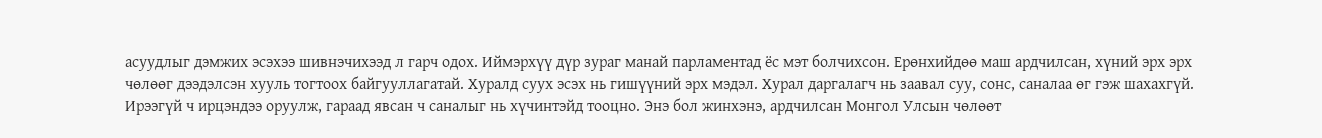асуудлыг дэмжих эсэхээ шивнэчихээд л гарч одох. Иймэрхүү дүр зураг манай парламентад ёс мэт болчихсон. Ерөнхийдөө маш ардчилсан, хүний эрх эрх чөлөөг дээдэлсэн хууль тогтоох байгууллагатай. Хуралд суух эсэх нь гишүүний эрх мэдэл. Хурал даргалагч нь заавал суу, сонс, саналаа өг гэж шахахгүй. Ирээгүй ч ирцэндээ оруулж, гараад явсан ч саналыг нь хүчинтэйд тооцно. Энэ бол жинхэнэ, ардчилсан Монгол Улсын чөлөөт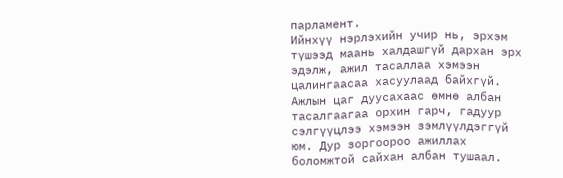парламент.
Ийнхүү нэрлэхийн учир нь, эрхэм түшээд маань халдашгүй дархан эрх эдэлж, ажил тасаллаа хэмээн цалингаасаа хасуулаад байхгүй. Ажлын цаг дуусахаас өмнө албан тасалгаагаа орхин гарч, гадуур сэлгүүцлээ хэмээн зэмлүүлдэггүй юм. Дур зоргоороо ажиллах боломжтой сайхан албан тушаал.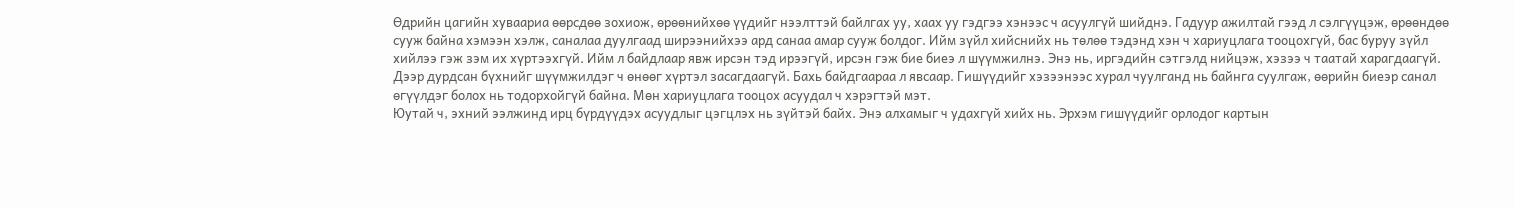Өдрийн цагийн хуваариа өөрсдөө зохиож, өрөөнийхөө үүдийг нээлттэй байлгах уу, хаах уу гэдгээ хэнээс ч асуулгүй шийднэ. Гадуур ажилтай гээд л сэлгүүцэж, өрөөндөө сууж байна хэмээн хэлж, саналаа дуулгаад ширээнийхээ ард санаа амар сууж болдог. Ийм зүйл хийснийх нь төлөө тэдэнд хэн ч хариуцлага тооцохгүй, бас буруу зүйл хийлээ гэж зэм их хүртээхгүй. Ийм л байдлаар явж ирсэн тэд ирээгүй, ирсэн гэж бие биеэ л шүүмжилнэ. Энэ нь, иргэдийн сэтгэлд нийцэж, хэзээ ч таатай харагдаагүй. Дээр дурдсан бүхнийг шүүмжилдэг ч өнөөг хүртэл засагдаагүй. Бахь байдгаараа л явсаар. Гишүүдийг хэзээнээс хурал чуулганд нь байнга суулгаж, өөрийн биеэр санал өгүүлдэг болох нь тодорхойгүй байна. Мөн хариуцлага тооцох асуудал ч хэрэгтэй мэт.
Юутай ч, эхний ээлжинд ирц бүрдүүдэх асуудлыг цэгцлэх нь зүйтэй байх. Энэ алхамыг ч удахгүй хийх нь. Эрхэм гишүүдийг орлодог картын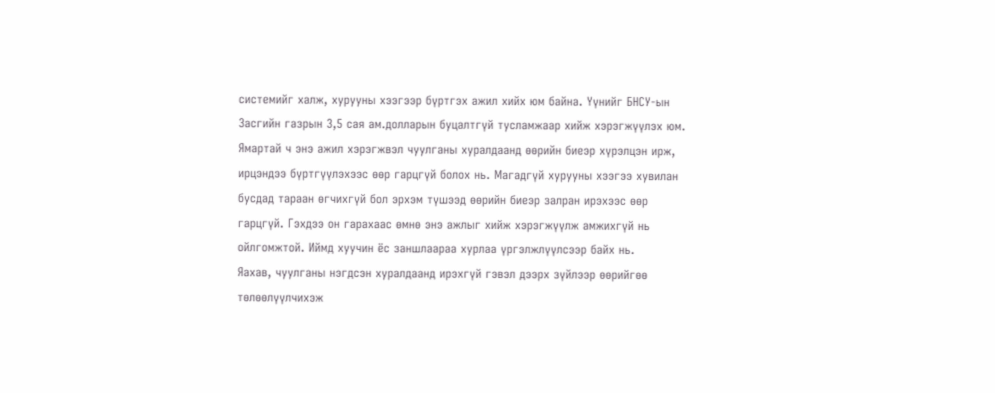системийг халж, хурууны хээгээр бүртгэх ажил хийх юм байна. Үүнийг БНСУ-ын Засгийн газрын 3,5 сая ам.долларын буцалтгүй тусламжаар хийж хэрэгжүүлэх юм. Ямартай ч энэ ажил хэрэгжвэл чуулганы хуралдаанд өөрийн биеэр хүрэлцэн ирж, ирцэндээ бүртгүүлэхээс өөр гарцгүй болох нь. Магадгүй хурууны хээгээ хувилан бусдад тараан өгчихгүй бол эрхэм түшээд өөрийн биеэр залран ирэхээс өөр гарцгүй. Гэхдээ он гарахаас өмнө энэ ажлыг хийж хэрэгжүүлж амжихгүй нь ойлгомжтой. Иймд хуучин ёс заншлаараа хурлаа үргэлжлүүлсээр байх нь.
Яахав, чуулганы нэгдсэн хуралдаанд ирэхгүй гэвэл дээрх зүйлээр өөрийгөө төлөөлүүлчихэж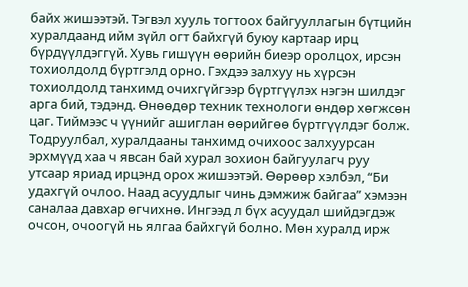байх жишээтэй. Тэгвэл хууль тогтоох байгууллагын бүтцийн хуралдаанд ийм зүйл огт байхгүй буюу картаар ирц бүрдүүлдэггүй. Хувь гишүүн өөрийн биеэр оролцох, ирсэн тохиолдолд бүртгэлд орно. Гэхдээ залхуу нь хүрсэн тохиолдолд танхимд очихгүйгээр бүртгүүлэх нэгэн шилдэг арга бий, тэдэнд. Өнөөдөр техник технологи өндөр хөгжсөн цаг. Тиймээс ч үүнийг ашиглан өөрийгөө бүртгүүлдэг болж. Тодруулбал, хуралдааны танхимд очихоос залхуурсан эрхмүүд хаа ч явсан бай хурал зохион байгуулагч руу утсаар яриад ирцэнд орох жишээтэй. Өөрөөр хэлбэл, “Би удахгүй очлоо. Наад асуудлыг чинь дэмжиж байгаа” хэмээн саналаа давхар өгчихнө. Ингээд л бүх асуудал шийдэгдэж очсон, очоогүй нь ялгаа байхгүй болно. Мөн хуралд ирж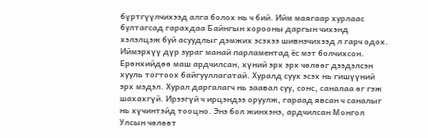бүртгүүлчихээд алга болох нь ч бий. Ийм маягаар хурлаас бултагсад гарахдаа Байнгын хорооны даргын чихэнд хэлэлцэж буй асуудлыг дэмжих эсэхээ шивнэчихээд л гарч одох. Иймэрхүү дүр зураг манай парламентад ёс мэт болчихсон. Ерөнхийдөө маш ардчилсан, хүний эрх эрх чөлөөг дээдэлсэн хууль тогтоох байгууллагатай. Хуралд суух эсэх нь гишүүний эрх мэдэл. Хурал даргалагч нь заавал суу, сонс, саналаа өг гэж шахахгүй. Ирээгүй ч ирцэндээ оруулж, гараад явсан ч саналыг нь хүчинтэйд тооцно. Энэ бол жинхэнэ, ардчилсан Монгол Улсын чөлөөт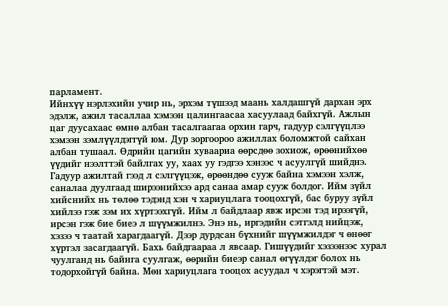парламент.
Ийнхүү нэрлэхийн учир нь, эрхэм түшээд маань халдашгүй дархан эрх эдэлж, ажил тасаллаа хэмээн цалингаасаа хасуулаад байхгүй. Ажлын цаг дуусахаас өмнө албан тасалгаагаа орхин гарч, гадуур сэлгүүцлээ хэмээн зэмлүүлдэггүй юм. Дур зоргоороо ажиллах боломжтой сайхан албан тушаал. Өдрийн цагийн хуваариа өөрсдөө зохиож, өрөөнийхөө үүдийг нээлттэй байлгах уу, хаах уу гэдгээ хэнээс ч асуулгүй шийднэ. Гадуур ажилтай гээд л сэлгүүцэж, өрөөндөө сууж байна хэмээн хэлж, саналаа дуулгаад ширээнийхээ ард санаа амар сууж болдог. Ийм зүйл хийснийх нь төлөө тэдэнд хэн ч хариуцлага тооцохгүй, бас буруу зүйл хийлээ гэж зэм их хүртээхгүй. Ийм л байдлаар явж ирсэн тэд ирээгүй, ирсэн гэж бие биеэ л шүүмжилнэ. Энэ нь, иргэдийн сэтгэлд нийцэж, хэзээ ч таатай харагдаагүй. Дээр дурдсан бүхнийг шүүмжилдэг ч өнөөг хүртэл засагдаагүй. Бахь байдгаараа л явсаар. Гишүүдийг хэзээнээс хурал чуулганд нь байнга суулгаж, өөрийн биеэр санал өгүүлдэг болох нь тодорхойгүй байна. Мөн хариуцлага тооцох асуудал ч хэрэгтэй мэт.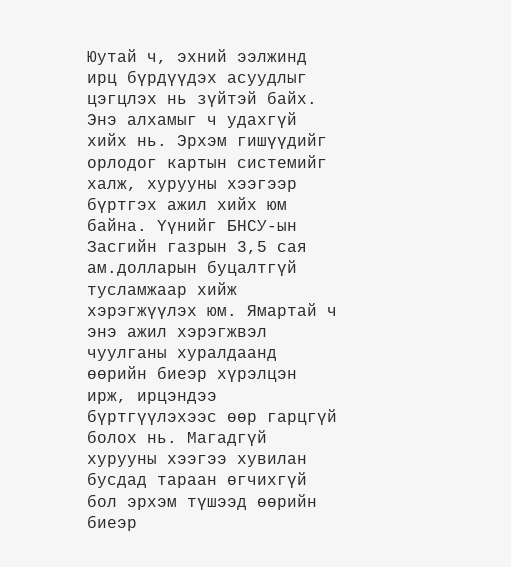Юутай ч, эхний ээлжинд ирц бүрдүүдэх асуудлыг цэгцлэх нь зүйтэй байх. Энэ алхамыг ч удахгүй хийх нь. Эрхэм гишүүдийг орлодог картын системийг халж, хурууны хээгээр бүртгэх ажил хийх юм байна. Үүнийг БНСУ-ын Засгийн газрын 3,5 сая ам.долларын буцалтгүй тусламжаар хийж хэрэгжүүлэх юм. Ямартай ч энэ ажил хэрэгжвэл чуулганы хуралдаанд өөрийн биеэр хүрэлцэн ирж, ирцэндээ бүртгүүлэхээс өөр гарцгүй болох нь. Магадгүй хурууны хээгээ хувилан бусдад тараан өгчихгүй бол эрхэм түшээд өөрийн биеэр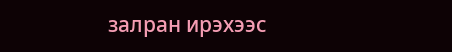залран ирэхээс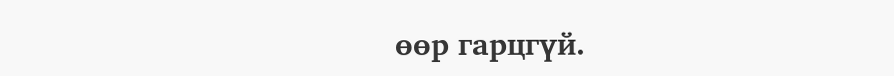өөр гарцгүй.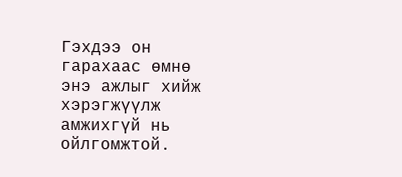Гэхдээ он гарахаас өмнө энэ ажлыг хийж хэрэгжүүлж амжихгүй нь ойлгомжтой.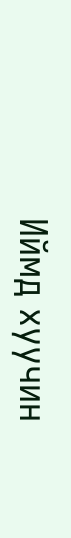Иймд хуучин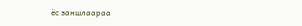ёс заншлаараа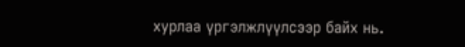хурлаа үргэлжлүүлсээр байх нь.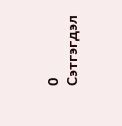0 Сэтгэгдэл